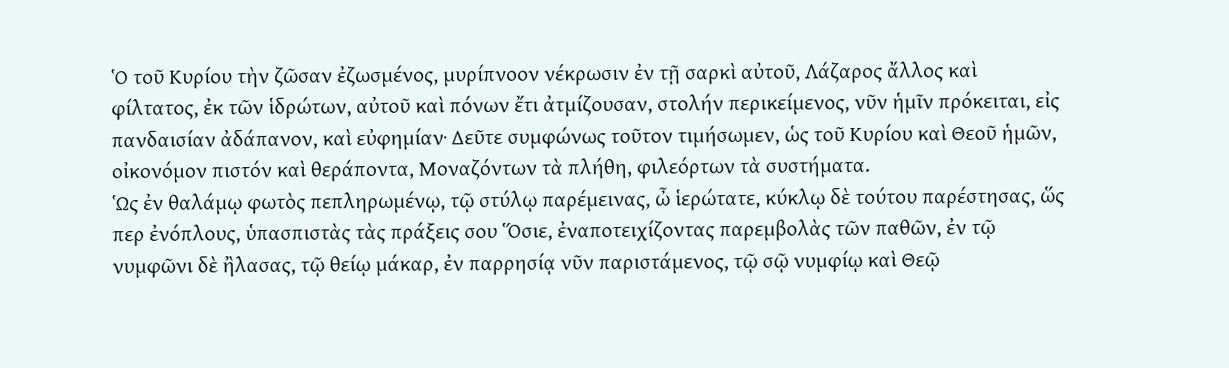Ὁ τοῦ Κυρίου τὴν ζῶσαν ἐζωσμένος, μυρίπνοον νέκρωσιν ἐν τῇ σαρκὶ αὐτοῦ, Λάζαρος ἄλλος καὶ φίλτατος, ἐκ τῶν ἱδρώτων, αὐτοῦ καὶ πόνων ἔτι ἀτμίζουσαν, στολήν περικείμενος, νῦν ἡμῖν πρόκειται, εἰς πανδαισίαν ἀδάπανον, καὶ εὐφημίαν· Δεῦτε συμφώνως τοῦτον τιμήσωμεν, ὡς τοῦ Κυρίου καὶ Θεοῦ ἡμῶν, οἰκονόμον πιστόν καὶ θεράποντα, Μοναζόντων τὰ πλήθη, φιλεόρτων τὰ συστήματα.
Ὡς ἐν θαλάμῳ φωτὸς πεπληρωμένῳ, τῷ στύλῳ παρέμεινας, ὦ ἱερώτατε, κύκλῳ δὲ τούτου παρέστησας, ὥς περ ἐνόπλους, ὑπασπιστὰς τὰς πράξεις σου Ὅσιε, ἐναποτειχίζοντας παρεμβολὰς τῶν παθῶν, ἐν τῷ νυμφῶνι δὲ ἢλασας, τῷ θείῳ μάκαρ, ἐν παρρησίᾳ νῦν παριστάμενος, τῷ σῷ νυμφίῳ καὶ Θεῷ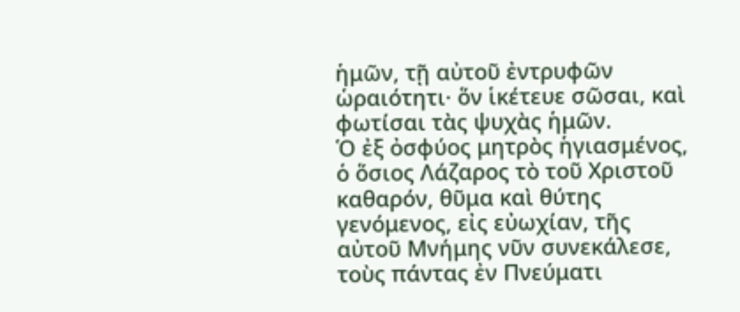ἡμῶν, τῇ αὐτοῦ ἐντρυφῶν ὡραιότητι· ὅν ἱκέτευε σῶσαι, καὶ φωτίσαι τὰς ψυχὰς ἡμῶν.
Ὁ ἐξ ὀσφύος μητρὸς ἡγιασμένος, ὁ ὅσιος Λάζαρος τὸ τοῦ Χριστοῦ καθαρόν, θῦμα καὶ θύτης γενόμενος, εἰς εὐωχίαν, τῆς αὐτοῦ Μνήμης νῦν συνεκάλεσε, τοὺς πάντας ἐν Πνεύματι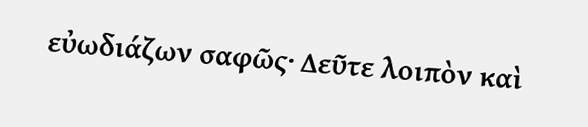εὐωδιάζων σαφῶς· Δεῦτε λοιπὸν καὶ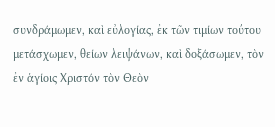συνδράμωμεν, καὶ εὐλογίας, ἐκ τῶν τιμίων τούτου μετάσχωμεν, θείων λειψάνων, καὶ δοξάσωμεν, τὸν ἐν ἁγίοις Χριστόν τὸν Θεὸν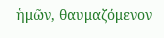ἡμῶν, θαυμαζόμενον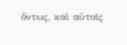ὄντως, καὶ αὐτοῖς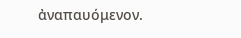ἀναπαυόμενον.